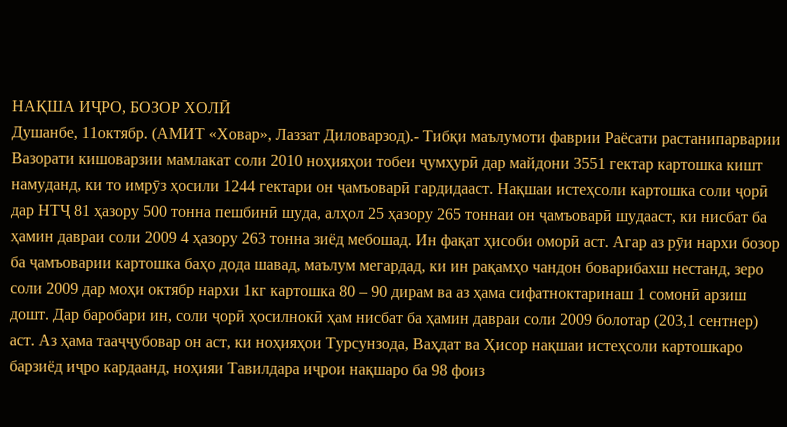НАҚША ИҶРО, БОЗОР ХОЛӢ
Душанбе, 11октябр. (АМИТ «Ховар», Лаззат Диловарзод).- Тибқи маълумоти фаврии Раёсати растанипарварии Вазорати кишоварзии мамлакат соли 2010 ноҳияҳои тобеи ҷумҳурӣ дар майдони 3551 гектар картошка кишт намуданд, ки то имрӯз ҳосили 1244 гектари он ҷамъоварӣ гардидааст. Нақшаи истеҳсоли картошка соли ҷорӣ дар НТҶ 81 ҳазору 500 тонна пешбинӣ шуда, алҳол 25 ҳазору 265 тоннаи он ҷамъоварӣ шудааст, ки нисбат ба ҳамин давраи соли 2009 4 ҳазору 263 тонна зиёд мебошад. Ин фақат ҳисоби оморӣ аст. Агар аз рӯи нархи бозор ба ҷамъоварии картошка баҳо дода шавад, маълум мегардад, ки ин рақамҳо чандон боварибахш нестанд, зеро соли 2009 дар моҳи октябр нархи 1кг картошка 80 – 90 дирам ва аз ҳама сифатноктаринаш 1 сомонӣ арзиш дошт. Дар баробари ин, соли ҷорӣ ҳосилнокӣ ҳам нисбат ба ҳамин давраи соли 2009 болотар (203,1 сентнер) аст. Аз ҳама тааҷҷубовар он аст, ки ноҳияҳои Турсунзода, Ваҳдат ва Ҳисор нақшаи истеҳсоли картошкаро барзиёд иҷро кардаанд, ноҳияи Тавилдара иҷрои нақшаро ба 98 фоиз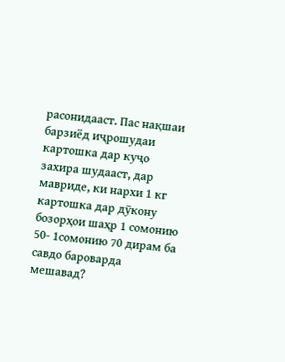расонидааст. Пас нақшаи барзиёд иҷрошудаи картошка дар куҷо захира шудааст, дар мавриде, ки нархи 1 кг картошка дар дӯкону бозорҳои шаҳр 1 сомонию 50- 1сомонию 70 дирам ба савдо бароварда мешавад?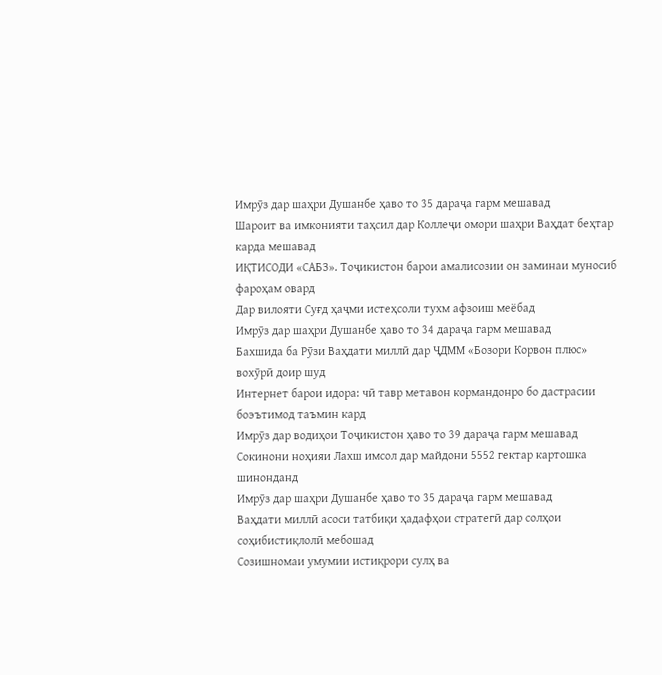Имрӯз дар шаҳри Душанбе ҳаво то 35 дараҷа гарм мешавад
Шароит ва имконияти таҳсил дар Коллеҷи омори шаҳри Ваҳдат беҳтар карда мешавад
ИҚТИСОДИ «САБЗ». Тоҷикистон барои амалисозии он заминаи муносиб фароҳам овард
Дар вилояти Суғд ҳаҷми истеҳсоли тухм афзоиш меёбад
Имрӯз дар шаҳри Душанбе ҳаво то 34 дараҷа гарм мешавад
Бахшида ба Рӯзи Ваҳдати миллӣ дар ҶДММ «Бозори Корвон плюс» вохӯрӣ доир шуд
Интернет барои идора: чӣ тавр метавон кормандонро бо дастрасии боэътимод таъмин кард
Имрӯз дар водиҳои Тоҷикистон ҳаво то 39 дараҷа гарм мешавад
Сокинони ноҳияи Лахш имсол дар майдони 5552 гектар картошка шинонданд
Имрӯз дар шаҳри Душанбе ҳаво то 35 дараҷа гарм мешавад
Ваҳдати миллӣ асоси татбиқи ҳадафҳои стратегӣ дар солҳои соҳибистиқлолӣ мебошад
Созишномаи умумии истиқрори сулҳ ва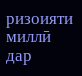ризоияти миллӣ дар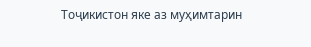Тоҷикистон яке аз муҳимтарин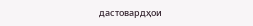дастовардҳои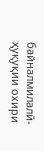байналмилалӣ-ҳуқуқии охири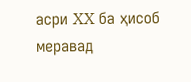асри XX ба ҳисоб меравад